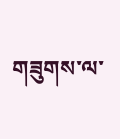གཟུགས་ལ་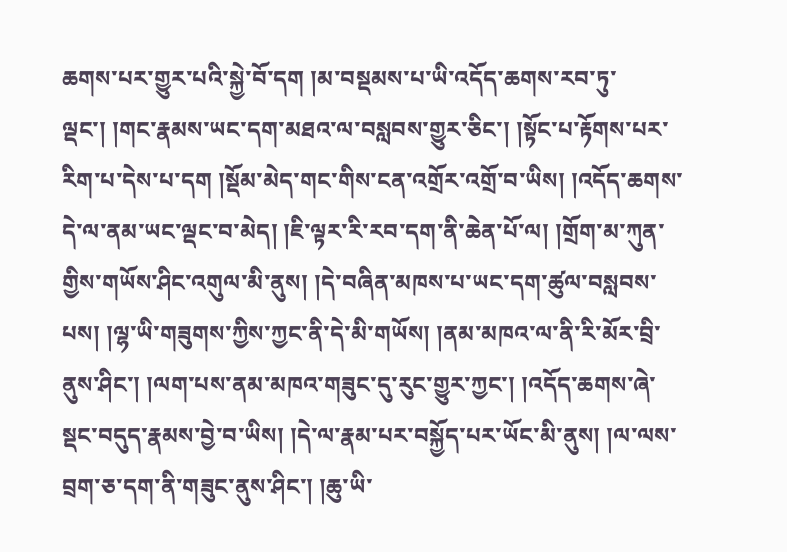ཆགས་པར་གྱུར་པའི་སྐྱེ་བོ་དག །མ་བསྡམས་པ་ཡི་འདོད་ཆགས་རབ་ཏུ་ལྡང་། །གང་རྣམས་ཡང་དག་མཐའ་ལ་བསླབས་གྱུར་ཅིང་། །སྟོང་པ་རྟོགས་པར་རིག་པ་དེས་པ་དག །སྡོམ་མེད་གང་གིས་ངན་འགྲོར་འགྲོ་བ་ཡིས། །འདོད་ཆགས་དེ་ལ་ནམ་ཡང་ལྡང་བ་མེད། །ཇི་ལྟར་རི་རབ་དག་ནི་ཆེན་པོ་ལ། །གྲོག་མ་ཀུན་གྱིས་གཡོས་ཤིང་འགུལ་མི་ནུས། །དེ་བཞིན་མཁས་པ་ཡང་དག་ཚུལ་བསླབས་པས། །ལྷ་ཡི་གཟུགས་ཀྱིས་ཀྱང་ནི་དེ་མི་གཡོས། །ནམ་མཁའ་ལ་ནི་རི་མོར་བྲི་ནུས་ཤིང་། །ལག་པས་ནམ་མཁའ་གཟུང་དུ་རུང་གྱུར་ཀྱང་། །འདོད་ཆགས་ཞེ་སྡང་བདུད་རྣམས་བྱེ་བ་ཡིས། །དེ་ལ་རྣམ་པར་བསྐྱོད་པར་ཡོང་མི་ནུས། །ལ་ལས་བྲག་ཅ་དག་ནི་གཟུང་ནུས་ཤིང་། །ཆུ་ཡི་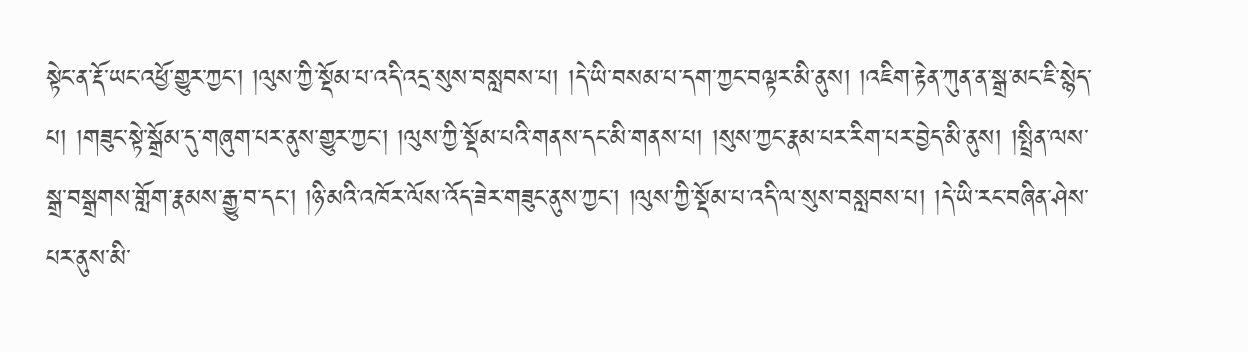སྟེང་ན་རྡོ་ཡང་འཕྱོ་གྱུར་ཀྱང་། །ལུས་ཀྱི་སྡོམ་པ་འདི་འདྲ་སུས་བསླབས་པ། །དེ་ཡི་བསམ་པ་དག་ཀྱང་བལྟར་མི་ནུས། །འཇིག་རྟེན་ཀུན་ན་སྒྲ་མང་ཇི་སྙེད་པ། །གཟུང་སྟེ་སྒྲོམ་དུ་གཞུག་པར་ནུས་གྱུར་ཀྱང་། །ལུས་ཀྱི་སྡོམ་པའི་གནས་དང་མི་གནས་པ། །སུས་ཀྱང་རྣམ་པར་རིག་པར་བྱེད་མི་ནུས། །སྤྲིན་ལས་སྒྲ་བསྒྲགས་གློག་རྣམས་རྒྱུ་བ་དང་། །ཉི་མའི་འཁོར་ལོས་འོད་ཟེར་གཟུང་ནུས་ཀྱང་། །ལུས་ཀྱི་སྡོམ་པ་འདི་ལ་སུས་བསླབས་པ། །དེ་ཡི་རང་བཞིན་ཤེས་པར་ནུས་མི་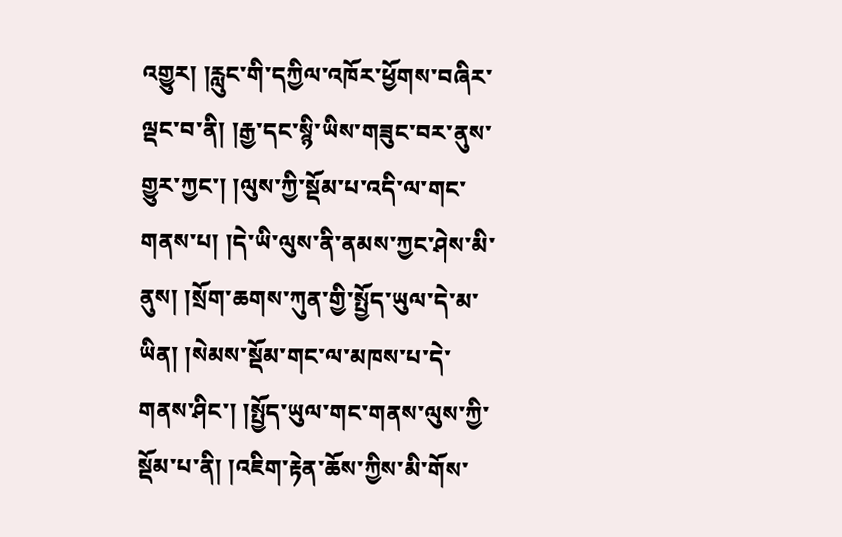འགྱུར། །རླུང་གི་དཀྱིལ་འཁོར་ཕྱོགས་བཞིར་ལྡང་བ་ནི། །རྒྱ་དང་སྙི་ཡིས་གཟུང་བར་ནུས་གྱུར་ཀྱང་། །ལུས་ཀྱི་སྡོམ་པ་འདི་ལ་གང་གནས་པ། །དེ་ཡི་ལུས་ནི་ནམས་ཀྱང་ཤེས་མི་ནུས། །སྲོག་ཆགས་ཀུན་གྱི་སྤྱོད་ཡུལ་དེ་མ་ཡིན། །སེམས་སྡོམ་གང་ལ་མཁས་པ་དེ་གནས་ཤིང་། །སྤྱོད་ཡུལ་གང་གནས་ལུས་ཀྱི་སྡོམ་པ་ནི། །འཇིག་རྟེན་ཆོས་ཀྱིས་མི་གོས་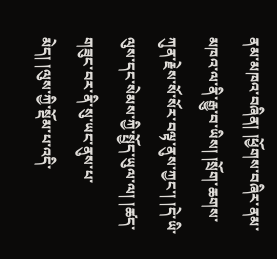ནམ་མཁའ་བཞིན། །ཕྱོགས་བཞིར་ནམ་མཁའ་ལ་ནི་རྒྱུ་བ་ཡིས། །སྲོག་ཆགས་ཀུན་རྗེས་སོ་སོར་བལྟ་ནུས་ཀྱང་། །དེ་ཡི་ལུས་དང་སེམས་ཀྱི་སྤྱོད་ཡུལ་ལ། །ཚད་གཟུང་བར་ནི་སུ་ཡང་ནུས་པ་མེད། །ལུས་ཀྱི་སྡོམ་པ་འདི་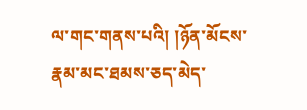ལ་གང་གནས་པའི། །ཉོན་མོངས་རྣམ་མང་ཐམས་ཅད་མེད་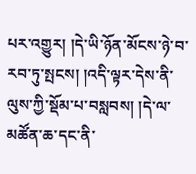པར་འགྱུར། །དེ་ཡི་ཉོན་མོངས་ཉེ་བ་རབ་ཏུ་སྤངས། །འདི་ལྟར་དེས་ནི་ལུས་ཀྱི་སྡོམ་པ་བསླབས། །དེ་ལ་མཚོན་ཆ་དང་ནི་